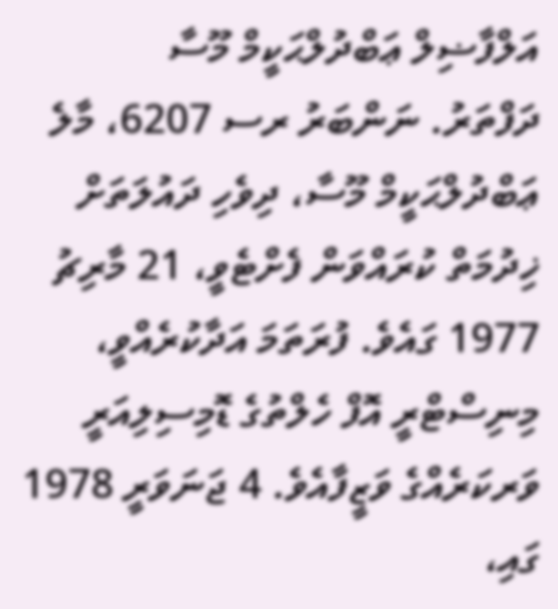އަލްފާޟިލް ޢަބްދުލްޙަކީމް މޫސާ
ދަފްތަރު. ނަންބަރު ރސ 6207، މާލެ
ޢަބްދުލްޙަކީމް މޫސާ، ދިވެހި ދައުލަތަށް ޚިދުމަތް ކުރައްވަން ފެށްޓެވީ، 21 މާރިޗު 1977 ގައެވެ. ފުރަތަމަ އަދާކުރެއްވީ، މިނިސްޓްރީ އޮފް ހެލްތުގެ ޑޮމިސިލިއަރީ ވަރކަރެއްގެ ވަޒީފާއެވެ. 4 ޖަނަވަރީ 1978 ގައި،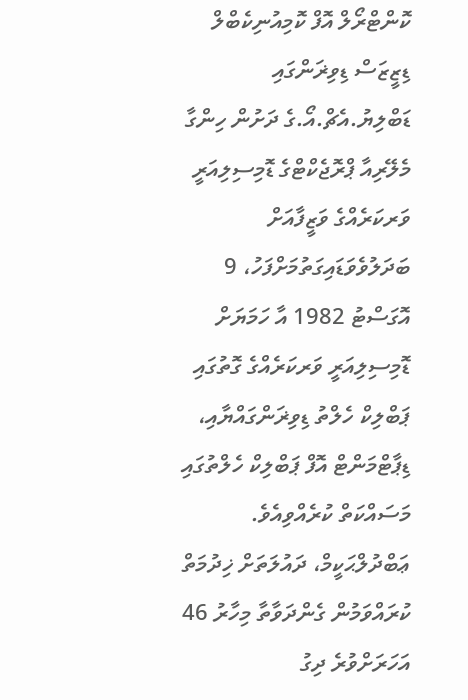ކޮންޓްރޯލް އޮފް ކޮމިއުނިކެބްލް ޑިޒީޒަސް ޑިވިޜަންގައި ޑަބްލިޔު.އެޗް.އޯ.ގެ ދަށުން ހިންގާ މެލޭރިއާ ޕްރޮޖެކްޓްގެ ޑޮމިސިލިއަރީ ވަރކަރެއްގެ ވަޒީފާއަށް ބަދަލުވެވަޑައިގަތުމަށްފަހު، 9 އޮގަސްޓު 1982 އާ ހަމަޔަށް ޑޮމިސިލިއަރީ ވަރކަރެއްގެ ގޮތުގައި ޕަބްލިކް ހެލްތު ޑިވިޜަންގައްޔާއި، ޑިޕާޓްމަންޓް އޮފް ޕަބްލިކް ހެލްތުގައި މަސައްކަތް ކުރެއްވިއެވެ. ޢަބްދުލްޙަކީމް، ދައުލަތަށް ޚިދުމަތް ކުރައްވަމުން ގެންދަވާތާ މިހާރު 46 އަހަރަށްވުރެ ދިގު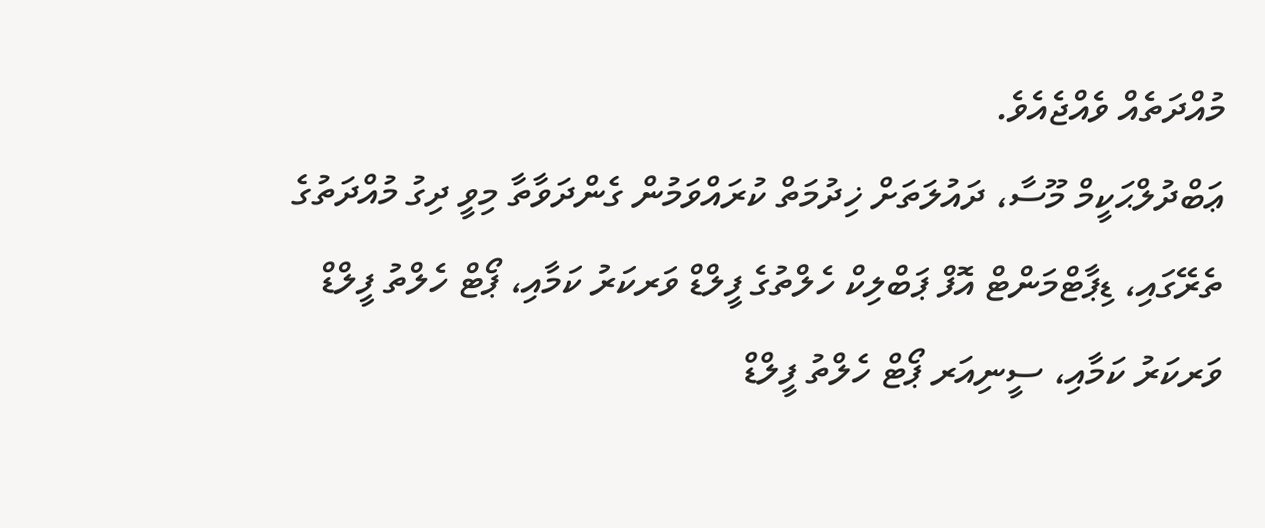މުއްދަތެއް ވެއްޖެއެވެ.
ޢަބްދުލްޙަކީމް މޫސާ، ދައުލަތަށް ޚިދުމަތް ކުރައްވަމުން ގެންދަވާތާ މިވީ ދިގު މުއްދަތުގެ ތެރޭގައި، ޑިޕާޓްމަންޓް އޮފް ޕަބްލިކް ހެލްތުގެ ފީލްޑް ވަރކަރު ކަމާއި، ޕޯޓް ހެލްތު ފީލްޑް ވަރކަރު ކަމާއި، ސީނިއަރ ޕޯޓް ހެލްތު ފީލްޑް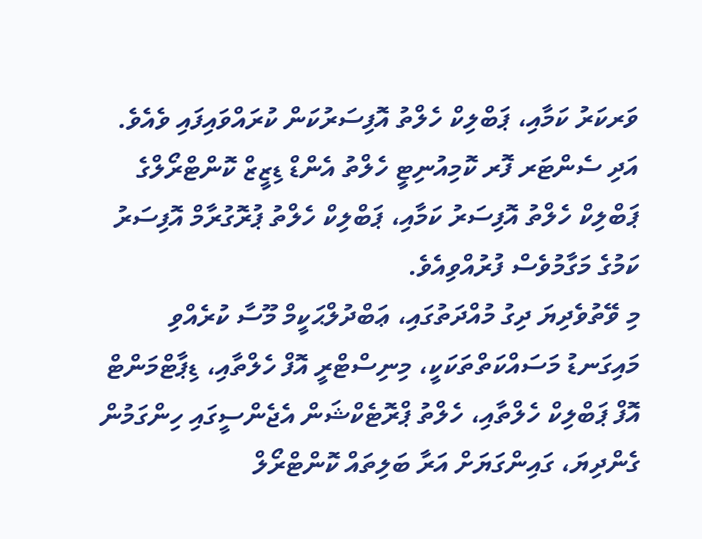ވަރކަރު ކަމާއި، ޕަބްލިކް ހެލްތު އޮފިސަރުކަން ކުރައްވައިފައި ވެއެވެ. އަދި ސެންޓަރ ފޮރ ކޮމިއުނިޓީ ހެލްތު އެންޑް ޑިޒީޒް ކޮންޓްރޯލްގެ ޕަބްލިކް ހެލްތު އޮފިސަރު ކަމާއި، ޕަބްލިކް ހެލްތު ޕުރޮގުރާމް އޮފިސަރު ކަމުގެ މަގާމުވެސް ފުރުއްވިއެވެ.
މި ވޭތުވެދިޔަ ދިގު މުއްދަތުގައި، ޢަބްދުލްޙަކީމް މޫސާ ކުރެއްވި މައިގަނޑު މަސައްކަތްތަކަކީ، މިނިސްޓްރީ އޮފް ހެލްތާއި، ޑިޕާޓްމަންޓް އޮފް ޕަބްލިކް ހެލްތާއި، ހެލްތު ޕްރޮޓެކްޝަން އެޖެންސީގައި ހިންގަމުން ގެންދިޔަ، ގައިންގަޔަށް އަރާ ބަލިތައް ކޮންޓްރޯލް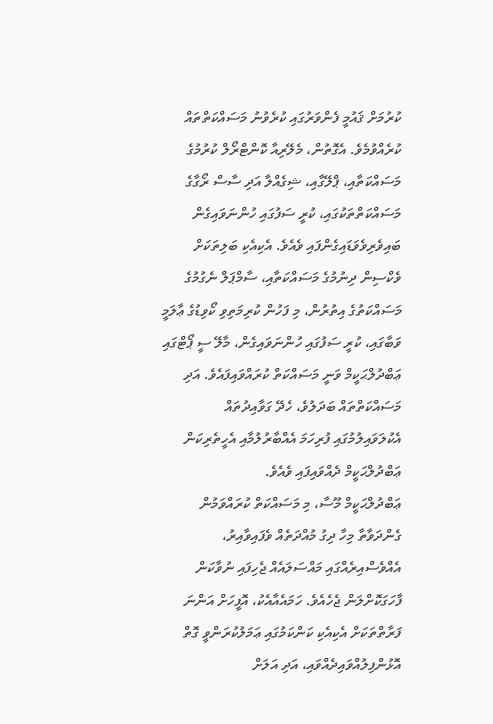ކުރުމަށް ޤައުމީ ފެންވަރުގައި ކުރެވުނު މަސައްކަތްތައް ކުރެއްވުމެވެ. އެގޮތުން، މެލޭރިއާ ކޮންޓްރޯލް ކުރުމުގެ މަސައްކަތާއި، ޕްލޭގާއި، ޝިގެއްލާ އަދި ސާސް ރޯގާގެ މަސައްކަތްތަކުގައި، ކުރީ ސަފުގައި ހުންނަވައިގެން ބައިވެރިވެވަޑައިގެންފައި ވެއެވެ. އެކިއެކި ބަލިތަކަށް ވެކްސިން ދިނުމުގެ މަސައްކަތާއި، ސާމްޕަލް ނެގުމުގެ މަސައްކަތުގެ އިތުރުން، މި ފަހުން ކުރިމަތިވި ކޯވިޑުގެ ޢާލަމީ ވަބާގައި، ކުރީ ސަފުގައި ހުންނަވައިގެން، މާލޭ ސީ ޕޯޓްގައި ޢަބްދުލްޙަކީމް ވަނީ މަސައްކަތް ކުރައްވައިފައެވެ. އަދި މަސައްކަތްތައް ބަދަލުވެ، ހެދޭ ގަވާއިދުތައް އެކުލަވައިލުމުގައި ފުރިހަމަ އެއްބާރުލުމާއި އެހީތެރިކަން ޢަބްދުލްޙަކީމް ދެއްވައިފައި ވެއެވެ.
ޢަބްދުލްޙަކީމް މޫސާ، މި މަސައްކަތް ކުރައްވަމުން ގެންދަވާތާ މިހާ ދިގު މުއްދަތެއް ވެފައިވާއިރު، އެއްވެސްއިރެއްގައި މައްސަލައެއް ޖެހިފައި ނުވާކަން ފާހަގަކޮށްލަން ޖެހެއެވެ. ހަމައެއާއެކު، އޮފީހަށް އަންނަ ފަރާތްތަކަށް އެކިއެކި ކަންކަމުގައި ޢަމަލުކުރަންވީ ގޮތް އޮޅުންފިލުއްވައިދެއްވައި، އަދި އަލަށް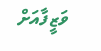ވަޒީފާއަށް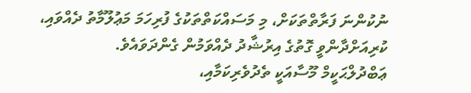ނުކުންނަ ފަރާތްތަކަށް، މި މަސައްކަތްތަކުގެ ފުރިހަމަ މަޢުލޫމާތު ދެއްވައި، ކުރިއަށްދާންވީ ގޮތުގެ އިރުޝާދު ދެއްވަމުން ގެންދަވައެވެ.
ޢަބްދުލްޙަކީމް މޫސާއަކީ ތެދުވެރިކަމާއި،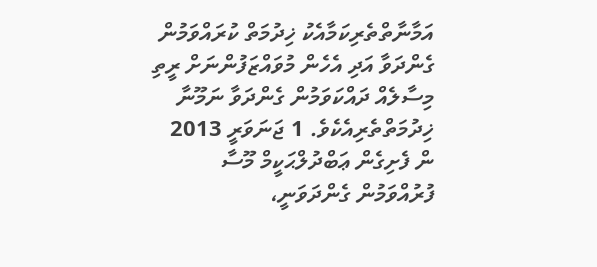އަމާނާތްތެރިކަމާއެކު ޚިދުމަތް ކުރައްވަމުން ގެންދަވާ އަދި އެހެން މުވައްޒަފުންނަށް ރީތި މިސާލެއް ދައްކަވަމުން ގެންދަވާ ނަމޫނާ ޚިދުމަތްތެރިއެކެވެ. 1 ޖަނަވަރީ 2013 ން ފެށިގެން ޢަބްދުލްޙަކީމް މޫސާ ފުރުއްވަމުން ގެންދަވަނީ،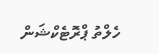ހެލްތު ޕްރޮޓެކްޝަން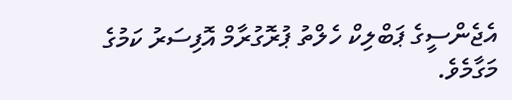އެޖެންސީގެ ޕަބްލިކް ހެލްތު ޕުރޮގުރާމް އޮފިސަރު ކަމުގެ މަގާމެވެ.